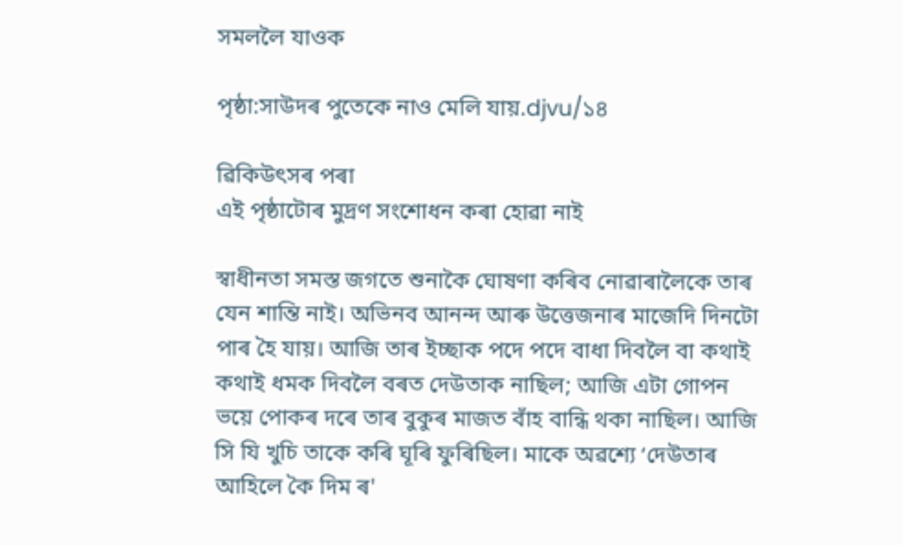সমললৈ যাওক

পৃষ্ঠা:সাউদৰ পুতেকে নাও মেলি যায়.djvu/১৪

ৱিকিউৎসৰ পৰা
এই পৃষ্ঠাটোৰ মুদ্ৰণ সংশোধন কৰা হোৱা নাই

স্বাধীনতা সমস্ত জগতে শুনাকৈ ঘোষণা কৰিব নোৱাৰালৈকে তাৰ যেন শান্তি নাই। অভিনব আনন্দ আৰু উত্তেজনাৰ মাজেদি দিনটো পাৰ হৈ যায়। আজি তাৰ ইচ্ছাক পদে পদে বাধা দিবলৈ বা কথাই কথাই ধমক দিবলৈ বৰত দেউতাক নাছিল; আজি এটা গোপন ভয়ে পোকৰ দৰে তাৰ বুকুৰ মাজত বাঁহ বান্ধি থকা নাছিল। আজি সি যি খুচি তাকে কৰি ঘূৰি ফুৰিছিল। মাকে অৱশ্যে ‘দেউতাৰ আহিলে কৈ দিম ৰ'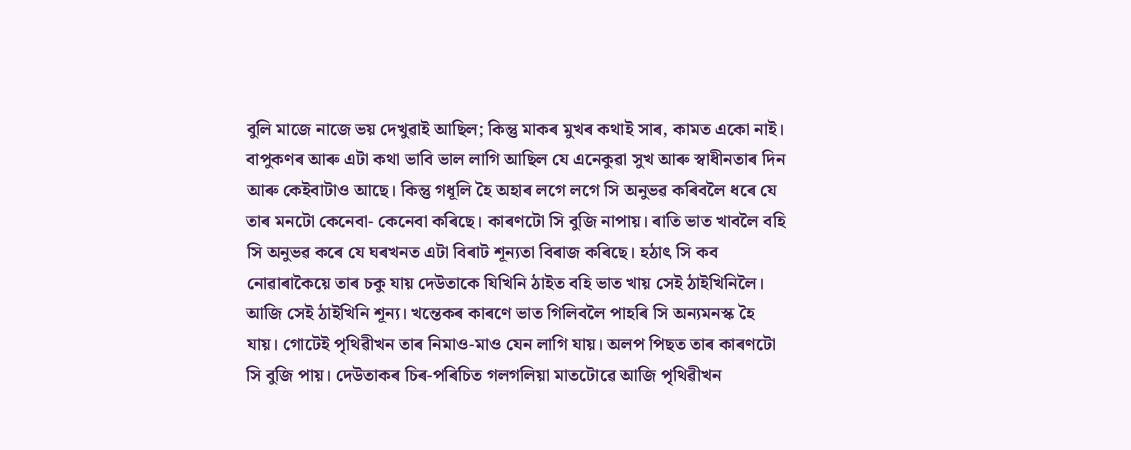বুলি মাজে নাজে ভয় দেখুৱাই আছিল; কিন্তু মাকৰ মুখৰ কথাই সাৰ, কামত একো নাই। বাপুকণৰ আৰু এটা কথা ভাবি ভাল লাগি আছিল যে এনেকুৱা সুখ আৰু স্বাধীনতাৰ দিন আৰু কেইবাটাও আছে। কিন্তু গধূলি হৈ অহাৰ লগে লগে সি অনুভৱ কৰিবলৈ ধৰে যে তাৰ মনটো কেনেবা- কেনেবা কৰিছে। কাৰণটো সি বুজি নাপায়। ৰাতি ভাত খাবলৈ বহি সি অনুভৱ কৰে যে ঘৰখনত এটা বিৰাট শূন্যতা বিৰাজ কৰিছে। হঠাৎ সি কব নোৱাৰাকৈয়ে তাৰ চকু যায় দেউতাকে যিখিনি ঠাইত বহি ভাত খায় সেই ঠাইখিনিলৈ। আজি সেই ঠাইখিনি শূন্য। খন্তেকৰ কাৰণে ভাত গিলিবলৈ পাহৰি সি অন্যমনস্ক হৈ যায়। গোটেই পৃথিৱীখন তাৰ নিমাও-মাও যেন লাগি যায়। অলপ পিছত তাৰ কাৰণটো সি বুজি পায়। দেউতাকৰ চিৰ-পৰিচিত গলগলিয়া মাতটোৱে আজি পৃথিৱীখন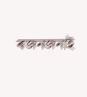ৰজনজনাই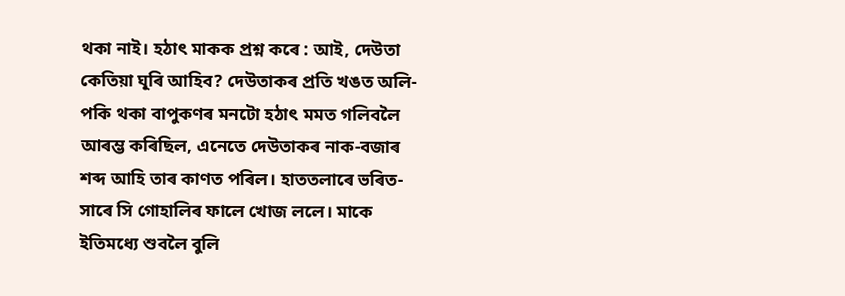থকা নাই। হঠাৎ মাকক প্ৰশ্ন কৰে : আই, দেউতা কেতিয়া ঘূৰি আহিব? দেউতাকৰ প্ৰতি খঙত অলি-পকি থকা বাপুকণৰ মনটো হঠাৎ মমত গলিবলৈ আৰম্ভ কৰিছিল, এনেতে দেউতাকৰ নাক-বজাৰ শব্দ আহি তাৰ কাণত পৰিল। হাততলাৰে ভৰিত-সাৰে সি গোহালিৰ ফালে খোজ ললে। মাকে ইতিমধ্যে শুবলৈ বুলি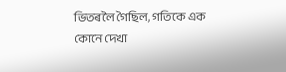ভিতৰলৈ গৈছিল, গতিকে এক কোনে দেখা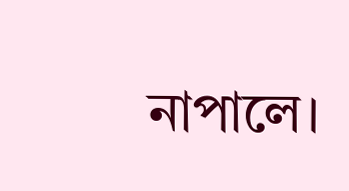নাপালে।